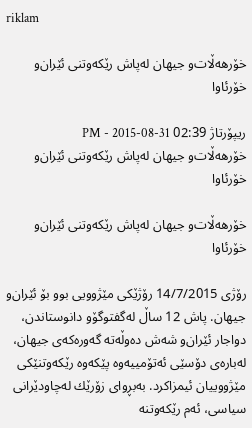riklam

خۆرهه‌ڵات‌و جیهان له‌پاش رێكه‌وتنی ئێران‌و خۆرئاوا

ریپۆرتاژ‌ 02:39 PM - 2015-08-31
خۆرهه‌ڵات‌و جیهان له‌پاش رێكه‌وتنی ئێران‌و خۆرئاوا

خۆرهه‌ڵات‌و جیهان له‌پاش رێكه‌وتنی ئێران‌و خۆرئاوا

رۆژی 14/7/2015 رۆژێكی مێژوویی بوو بۆ ئێران‌و جیهان. پاش 12 ساڵ له‌گفتوگۆو دانوستاندن، دواجار ئێران‌و شه‌ش ده‌وڵه‌ته‌ گه‌وره‌كه‌ی جیهان،  له‌باره‌ی دۆسێی ئه‌تۆمییه‌وه‌ پێكه‌وه‌ رێكه‌وتنێكی مێژووییان ئیمزاكرد. به‌بڕوای زۆرێك له‌چاودێرانی سیاسی، ئه‌م رێكه‌وتنه‌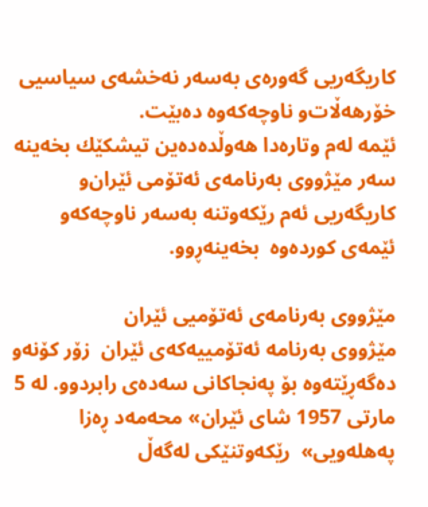كاریگه‌ریی گه‌وره‌ی به‌سه‌ر نه‌خشه‌ی سیاسیی خۆرهه‌ڵات‌و ناوچه‌كه‌وه‌ ده‌بێت.
ئێمه‌ له‌م وتاره‌دا هه‌وڵده‌ده‌ین تیشكێك بخه‌ینه‌ سه‌ر مێژووی به‌رنامه‌ی ئه‌تۆمی ئێران‌و كاریگه‌ریی ئه‌م رێكه‌وتنه‌ به‌سه‌ر ناوچه‌كه‌و ئێمه‌ی كورده‌وه‌  بخه‌ینه‌ڕوو.

مێژووی به‌رنامه‌ی ئه‌تۆمیی ئێران
مێژووی به‌رنامه‌ ئه‌تۆمییه‌كه‌ی ئێران  زۆر كۆنه‌و ده‌گه‌ڕێته‌وه‌ ‌بۆ په‌نجاكانی سه‌ده‌ی رابردوو. له‌ 5 مارتی 1957 شای ئێران» محه‌مه‌د ڕه‌زا په‌هله‌ویی»  رێكه‌وتنێكی له‌گه‌ڵ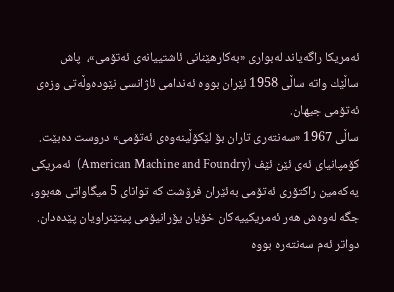ئه‌مریكا راگه‌یاند له‌بواری «به‌كارهێنانی ئاشتییانه‌ی ئه‌تۆمی»،  پاش ساڵێك واته‌ ساڵی 1958 ئێران بووه‌ ئه‌ندامی ئاژانسی نێوده‌وڵه‌تی وزه‌ی ئه‌تۆمی جیهان.
ساڵی 1967 «سه‌نته‌ری تاران بۆ لێكۆڵینه‌وه‌ی ئه‌تۆمی» دروست ده‌بێت. كۆمپانیای ئه‌ی ئێن ئێف (American Machine and Foundry)  ئه‌مریكی  یه‌كه‌مین راكتۆری ئه‌تۆمی به‌ئێران فرۆشت كه‌ توانای 5 میگاواتی هه‌بوو، جگه‌ له‌وه‌ش هه‌ر ئه‌مریكییه‌كان خۆیان یۆرانیۆمی پیتێنراویان پێده‌دان. دواتر ئه‌م سه‌نته‌ره‌ بووه‌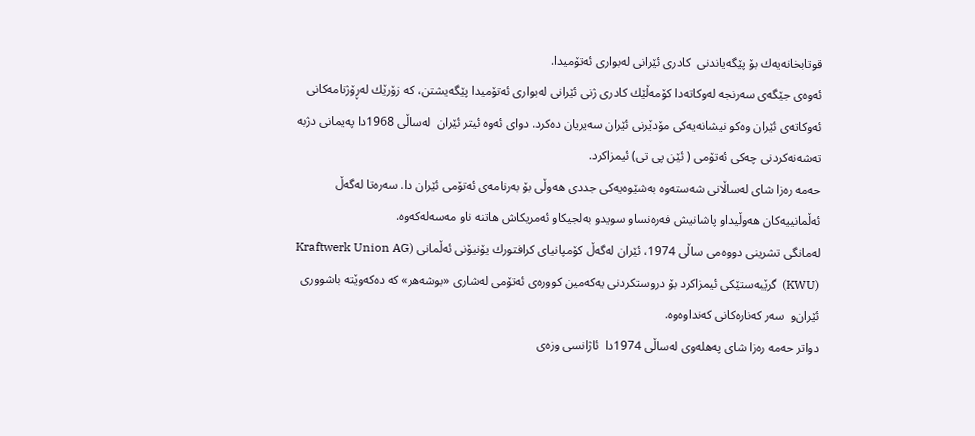قوتابخانه‌یه‌ك بۆ پێگه‌یاندنی  كادری ئێرانی له‌بواری ئه‌تۆمیدا.
ئه‌وه‌ی جێگه‌ی سه‌رنجه‌ له‌وكاته‌دا كۆمه‌ڵێك كادری ژنی ئێرانی له‌بواری ئه‌تۆمیدا پێگه‌یشتن، كه‌ زۆرێك له‌ڕۆژنامه‌كانی ئه‌وكاته‌ی ئێران وه‌كو نیشانه‌یه‌كی مۆدێرنی ئێران سه‌یریان ده‌كرد. دوای ئه‌وه‌ ئیتر ئێران  له‌ساڵی 1968دا په‌یمانی دژبه‌ ته‌شه‌نه‌كردنی چه‌كی ئه‌تۆمی ( ئێن پی تی) ئیمزاكرد.
حه‌مه‌ ره‌زا شای له‌ساڵانی شه‌سته‌وه‌ به‌شێوه‌یه‌كی جددی هه‌وڵی بۆ به‌رنامه‌ی ئه‌تۆمی ئێران دا. سه‌ره‌تا له‌گه‌ڵ ئه‌ڵمانییه‌كان هه‌وڵیداو پاشانیش فه‌ره‌نساو سویدو به‌لجیكاو ئه‌مریكاش هاتنه‌ ناو مه‌سه‌له‌كه‌وه‌.
له‌مانگی تشرینی دووه‌می ساڵی 1974، ئێران له‌گه‌ڵ كۆمپانیای كرافتورك یۆنیۆنی ئه‌ڵمانی (Kraftwerk Union AG (KWU)  گرێبه‌ستێكی ئیمزاكرد بۆ دروستكردنی یه‌كه‌مین كووره‌ی ئه‌تۆمی له‌شاری «بوشه‌هر» كه‌ ده‌كه‌وێته‌ باشووری ئێران‌و  سه‌ر كه‌ناره‌كانی كه‌نداوه‌وه‌.
دواتر حه‌مه‌ ره‌زا شای په‌هله‌وی له‌ساڵی 1974دا  ئاژانسی وزه‌ی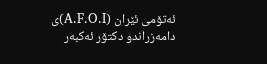ئه‌تۆمی ئێران (A.F.O.I)ی دامه‌زراندو دكتۆر ئه‌كبه‌ر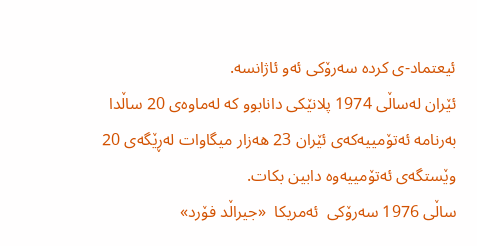ئیعتماد-ی كرده‌ سه‌رۆكی ئه‌و ئاژانسه‌.
ئێران له‌ساڵی 1974 پلانێكی دانابوو كه‌ له‌ماوه‌ی 20 ساڵدا به‌رنامه‌ ئه‌تۆمییه‌كه‌ی ئێران 23 هه‌زار میگاوات له‌ڕێگه‌ی 20 وێستگه‌ی ئه‌تۆمییه‌وه‌ دابین بكات.
ساڵی 1976 سه‌رۆكی  ئه‌مریكا  «جیراڵد فۆرد»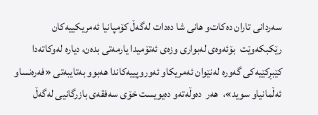سه‌ردانی تاران ده‌كات‌و هانی شا ده‌دات له‌گه‌ڵ كۆمپانیا ئه‌مریكییه‌كان رێكبكه‌وێت  بۆئه‌وه‌ی له‌بواری وزه‌ی ئه‌تۆمیدا یارمه‌تی بده‌ن، دیاره‌ له‌وكاته‌دا كێبڕكێیه‌كی گه‌وره‌ له‌نێوان ئه‌مریكاو ئه‌وروپییه‌كاندا هه‌بوو به‌تایبه‌تی «فه‌ره‌نساو ئه‌ڵمانیاو سوید»،  هه‌ر  ده‌وڵه‌ته‌و ده‌یویست خۆی سه‌فقه‌ی بازرگانیی له‌گه‌ڵ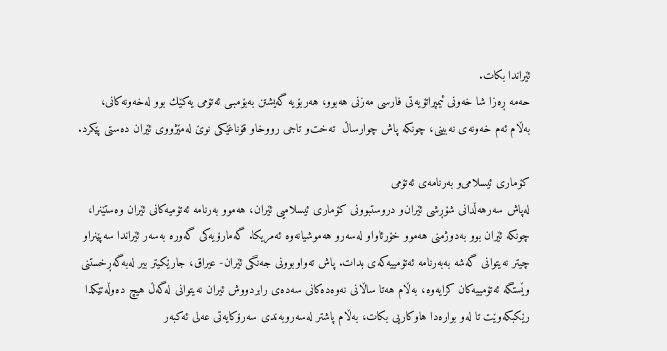ئێراندا بكات.
حه‌مه‌ ڕه‌زا شا خه‌ونی ئیمپراتۆیه‌تی فارسی مه‌زنی هه‌بوو، هه‌ربۆیه‌ گه‌یشتن به‌بۆمبـی ئه‌تۆمی یه‌كێك بوو له‌خه‌ونه‌كانی، به‌ڵام ئه‌م خه‌ونه‌ی نه‌بینی، چونكه‌ پاش چوارساڵ  ته‌خت‌و تاجی رووخاو قۆناغێكی نوێ له‌مێژووی ئێران ده‌ستی پێكرد.

كۆماری ئیسلامی‌و به‌رنامه‌ی ئه‌تۆمی
له‌پاش سه‌رهه‌ڵدانی شۆڕشی ئێران‌و دروستبوونی كۆماری ئیسلامیی ئێران، هه‌موو به‌رنامه‌ ئه‌تۆمیه‌كانی ئێران وه‌ستێنرا، چونكه‌ ئێران بوو به‌دوژمنی هه‌موو خۆرئاوا‌و له‌سه‌رو هه‌موشیانه‌وه‌ ئه‌مریكا. گه‌مارۆیه‌كی گه‌وره‌ به‌سه‌ر ئێراندا سه‌پێنراو چیتر نه‌یتوانی گه‌شه‌ به‌به‌رنامه‌ ئه‌تۆمییه‌كه‌ی بدات. پاش ته‌واوبوونی جه‌نگی ئێران- عیراق، جارێكیتر بیر له‌به‌گه‌ڕخستنی وێستگه‌ ئه‌تۆمییه‌كان كرایه‌وه‌، به‌ڵام هه‌تا ساڵانی نه‌وه‌ده‌كانی سه‌ده‌ی رابردووش ئیران نه‌یتوانی له‌گه‌ڵ هیچ ده‌وڵه‌تێكدا رێكبكه‌وێت تا له‌و بواره‌دا هاوكاریی بكات، به‌ڵام پاشتر له‌سه‌روبه‌ندی سه‌رۆكایه‌تی عه‌لی ئه‌كبه‌ر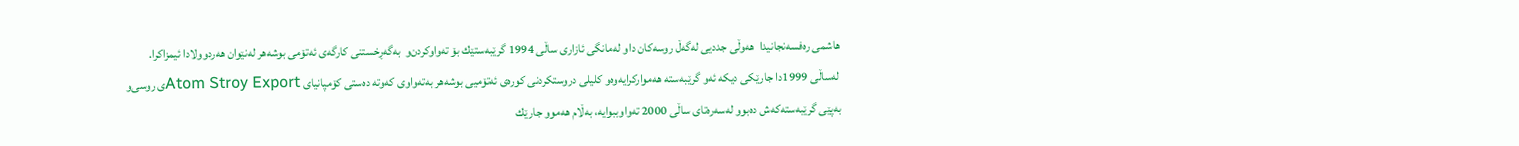هاشمی ره‌فسه‌نجانیدا  هه‌وڵی جددیی له‌گه‌ڵ روسه‌كان داو له‌مانگی ئازاری ساڵی 1994 گرێبه‌ستێك بۆ ته‌واوكردن‌و  به‌گه‌ڕخستنی كارگه‌ی ئه‌تۆمی بوشه‌هر له‌نێوان هه‌ردوولادا ئیمزاكرا.
 له‌ساڵی 1999دا جارێكی دیكه‌ ئه‌و گرێبه‌سته‌ هه‌مواركرایه‌وه‌و كلیلی دروستكردنی كوره‌ی ئه‌تۆمیی بوشه‌هر به‌ته‌واوی كه‌وته‌ ده‌ستی كۆمپانیای Atom Stroy Exportی روسی‌و به‌پێی گرێبه‌سته‌كه‌ش ده‌بوو له‌سه‌ره‌تای ساڵی 2000 ته‌واوببوایه‌، به‌ڵام هه‌موو جارێك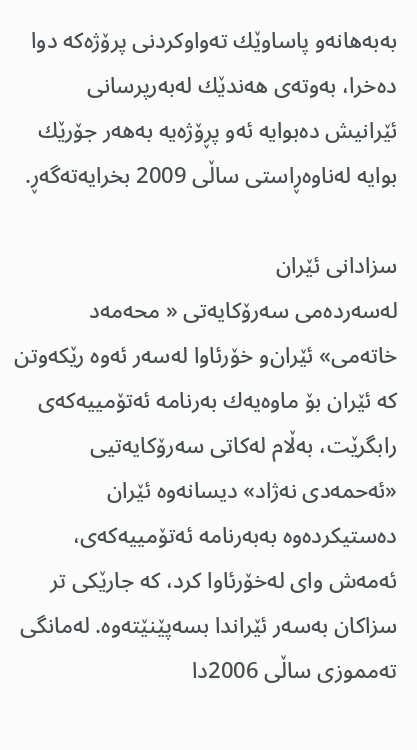به‌به‌هانه‌و پاساوێك ته‌واوكردنی پرۆژه‌كه‌ دوا ده‌خرا، به‌وته‌ی هه‌ندێك له‌به‌رپرسانی ئێرانیش ده‌بوایه‌ ئه‌و پڕۆژه‌یه‌ به‌هه‌ر جۆرێك بوایه‌ له‌ناوه‌ڕاستی ساڵی 2009 بخرایه‌ته‌گه‌ڕ.

سزادانی ئێران
له‌سه‌رده‌می سه‌رۆكایه‌تی « محه‌مه‌د خاته‌می» ئێران‌و خۆرئاوا له‌سه‌ر ئه‌وه‌ رێكه‌وتن كه‌ ئێران بۆ ماوه‌یه‌ك به‌رنامه‌ ئه‌تۆمییه‌كه‌ی رابگرێت، به‌ڵام له‌كاتی سه‌رۆكایه‌تیی «ئه‌حمه‌دی نه‌ژاد» دیسانه‌وه‌ ئێران ده‌ستیكرده‌وه‌ به‌به‌رنامه‌ ئه‌تۆمییه‌كه‌ی، ئه‌مه‌ش وای له‌خۆرئاوا كرد، كه‌ جارێكی تر  سزاكان به‌سه‌ر ئێراندا بسه‌پێنێته‌وه‌. له‌مانگی ته‌مموزی ساڵی 2006دا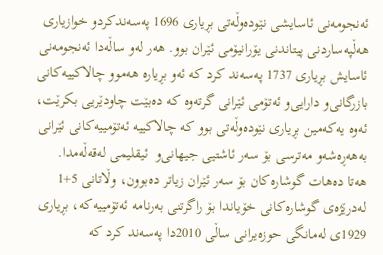ئه‌نجومه‌نی ئاسایشی نێوده‌وڵه‌تی بڕیاری 1696 په‌سه‌ندكردو خوازیاری هه‌ڵپه‌ساردنی پیتاندنی یۆرانیۆمی ئێران بوو. هه‌ر له‌و ساڵه‌دا ئه‌نجومه‌نی ئاسایش بڕیاری 1737 په‌سه‌ند كرد كه‌ ئه‌و بڕیاره‌ هه‌موو چالاكییه‌كانی بازرگانی‌و دارایی‌و ئه‌تۆمی ئێرانی گرته‌وه‌ كه‌ ده‌بێت چاودێریی بكرێت، ئه‌وه‌ یه‌كه‌مین بڕیاری نێوده‌وڵه‌تی بوو كه‌ چالاكییه‌ ئه‌تۆمییه‌كانی ئێرانی به‌هه‌ڕه‌شه‌و مه‌ترسی بۆ سه‌ر ئاشتیی جیهانی‌و  ئیقلیمی له‌قه‌ڵه‌مدا.
هه‌تا ده‌هات گوشاره‌كان بۆ سه‌ر ئێران زیاتر ده‌بوون، وڵاتانی 5+1 له‌درێژه‌ی گوشاره‌كانی خۆیاندا بۆ راگرتنی به‌رنامه‌ ئه‌تۆمییه‌كه‌، بڕیاری 1929ی له‌مانگی حوزه‌یرانی ساڵی 2010دا په‌سه‌ند كرد كه‌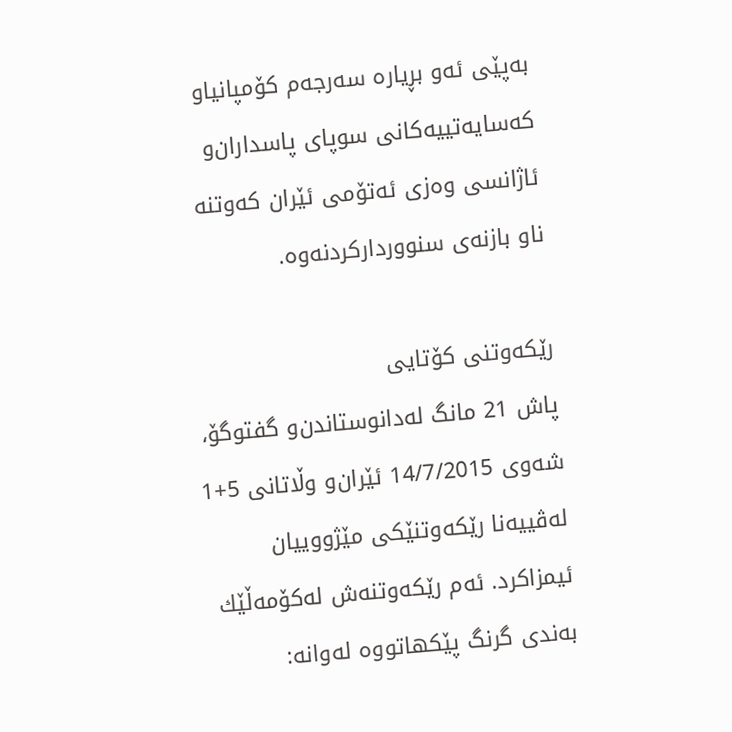به‌پێی ئه‌و بڕیاره‌ سه‌رجه‌م كۆمپانیاو كه‌سایه‌تییه‌كانی سوپای پاسداران‌و ئاژانسی وه‌زی ئه‌تۆمی ئێران كه‌وتنه‌ ناو بازنه‌ی سنوورداركردنه‌وه‌.

رێكه‌وتنی كۆتایی
پاش 21 مانگ له‌دانوستاندن‌و گفتوگۆ، شه‌وی 14/7/2015 ئێران‌و وڵاتانی 5+1 له‌ڤییه‌نا رێكه‌وتنێكی مێژووییان ئیمزاكرد. ئه‌م رێكه‌وتنه‌ش له‌كۆمه‌ڵێك به‌ندی گرنگ پێكهاتووه‌ له‌وانه‌: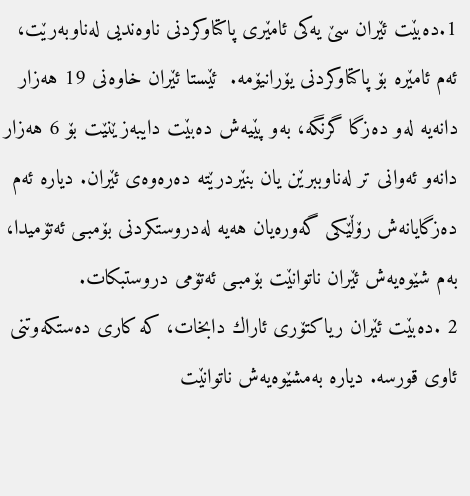1.ده‌بێت ئێران سێ یه‌كی ئامێری پاكتاوكردنی ناوه‌ندیی له‌ناوبه‌رێت، ئه‌م ئامێره‌ بۆ پاكتاوكردنی یۆرانیۆمه‌.  ئێستا ئێران خاوه‌نی 19 هه‌زار دانه‌یه‌ له‌و ده‌زگا گرنگه‌، به‌و پێیه‌ش ده‌بێت دایبه‌زێنێت بۆ 6 هه‌زار دانه‌و ئه‌وانی تر له‌ناوببرێن یان بنێردرێته‌ ده‌ره‌وه‌ی ئێران. دیاره‌ ئه‌م ده‌زگایانه‌ش رۆڵێكی گه‌وره‌یان هه‌یه‌ له‌دروستكردنی بۆمبـی ئه‌تۆمیدا، به‌م شێوه‌یه‌ش ئێران ناتوانێت بۆمبـی ئه‌تۆمی دروستبكات.
2 .ده‌بێت ئێران ریاكتۆری ئاراك دابخات، كه‌ كاری ده‌ستكه‌وتنی ئاوی قورسه‌. دیاره‌ به‌مشێوه‌یه‌ش ناتوانێت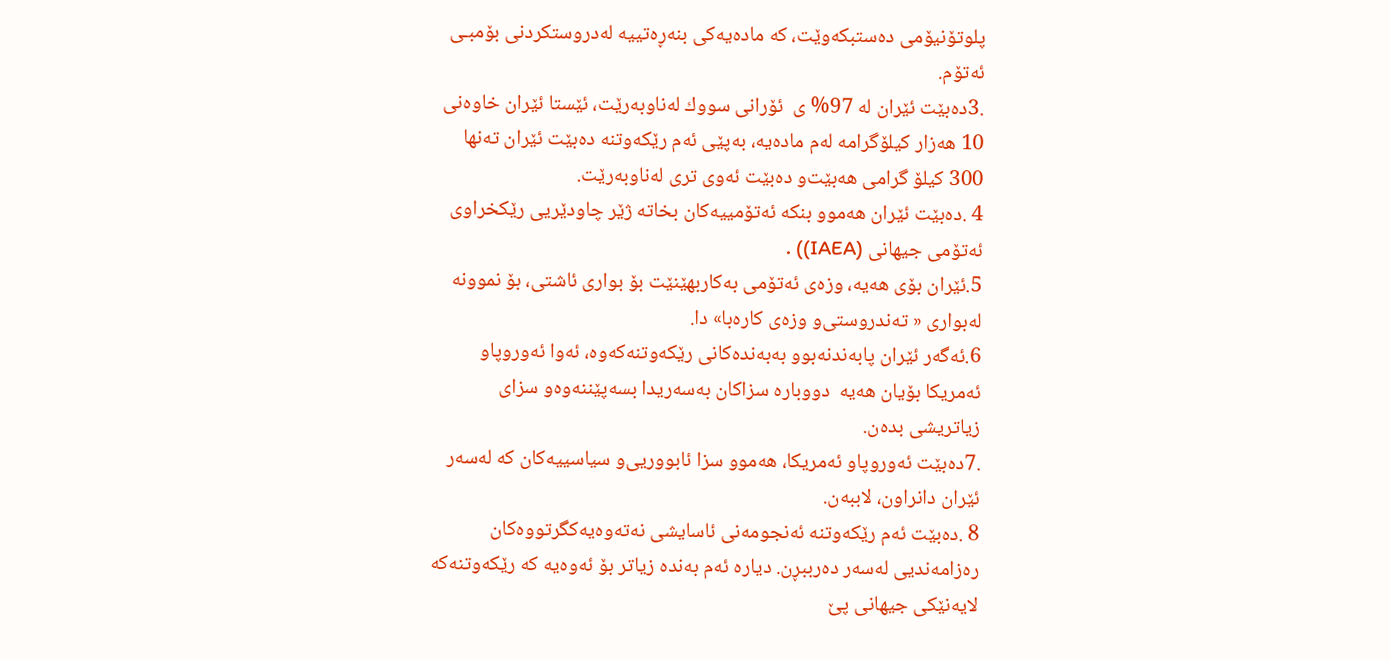پلوتۆنیۆمی ده‌ستبكه‌وێت، كه‌ ماده‌یه‌كی بنه‌ڕه‌تییه‌ له‌دروستكردنی بۆمبـی ئه‌تۆم.
.3ده‌بێت ئێران له‌ 97% ی  ئۆرانی سووك له‌ناوبه‌رێت، ئێستا ئێران خاوه‌نی 10 هه‌زار كیلۆگرامه‌ له‌م ماده‌یه‌، به‌پێی ئه‌م رێكه‌وتنه‌ ده‌بێت ئێران ته‌نها 300 كیلۆ گرامی هه‌بێت‌و ده‌بێت ئه‌وی تری له‌ناوبه‌رێت.
4 .ده‌بێت ئێران هه‌موو بنكه‌ ئه‌تۆمییه‌كان بخاته‌ ژێر چاودێریی رێكخراوی ئه‌تۆمی جیهانی (IAEA)) .
5.ئێران بۆی هه‌یه‌، وزه‌ی ئه‌تۆمی به‌كاربهێنێت بۆ بواری ئاشتی، بۆ نموونه‌ له‌بواری « ته‌ندروستی‌و وزه‌ی كاره‌با» دا.
6.ئه‌گه‌ر ئێران پابه‌ندنه‌بوو به‌به‌نده‌كانی رێكه‌وتنه‌كه‌وه‌، ئه‌وا ئه‌وروپاو ئه‌مریكا بۆیان هه‌یه‌  دووباره‌ سزاكان به‌سه‌ریدا بسه‌پێننه‌وه‌و سزای زیاتریشی بده‌ن.
.7ده‌بێت ئه‌وروپاو ئه‌مریكا، هه‌موو سزا ئابووریی‌و سیاسییه‌كان كه‌ له‌سه‌ر ئێران دانراون، لاببه‌ن.
8 .ده‌بێت ئه‌م رێكه‌وتنه‌ ئه‌نجومه‌نی ئاسایشی نه‌ته‌وه‌یه‌كگرتووه‌كان ره‌زامه‌ندیی له‌سه‌ر ده‌رببڕن. دیاره‌ ئه‌م به‌نده‌ زیاتر بۆ ئه‌وه‌یه‌ كه‌ رێكه‌وتنه‌كه‌ لایه‌نێكی جیهانی پێ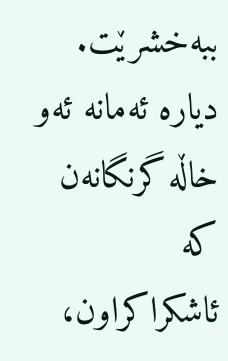ببه‌خشرێت.
دیاره‌ ئه‌مانه‌ ئه‌و خاڵه‌ گرنگانه‌ن كه‌ ئاشكراكراون،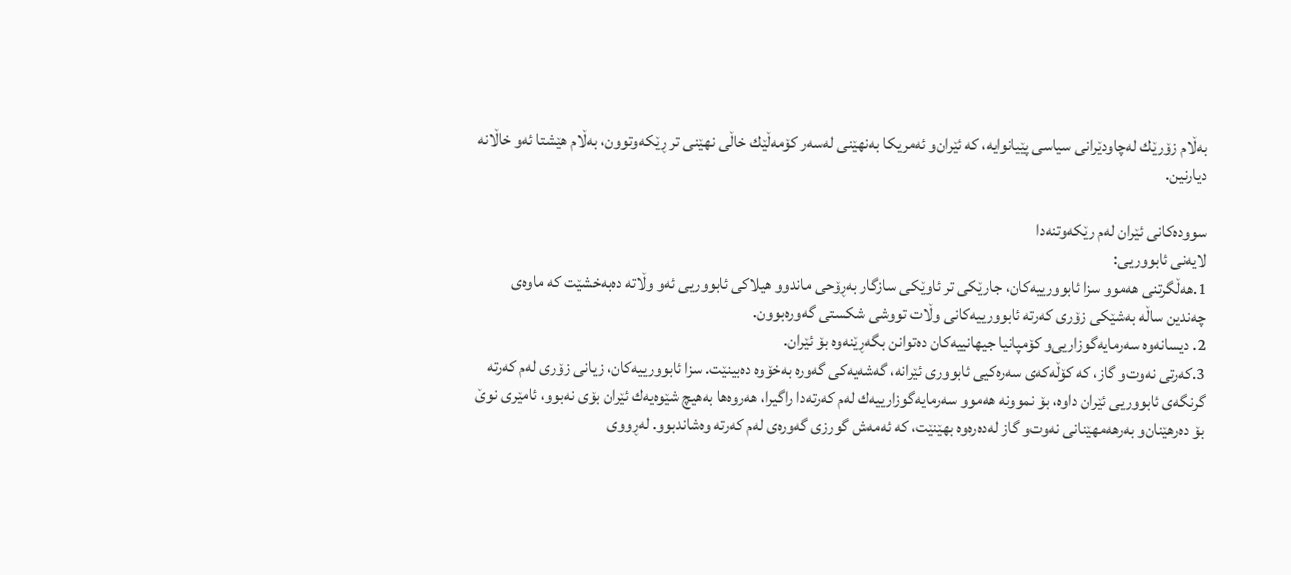به‌ڵام زۆرێك له‌چاودێرانی سیاسی پێیانوایه‌، كه‌ ئێران‌و ئه‌مریكا به‌نهێنی له‌سه‌ر كۆمه‌ڵێك خاڵی نهێنی تر ڕێكه‌وتوون، به‌ڵام هێشتا ئه‌و خاڵانه‌ دیارنین.

سووده‌كانی ئێران له‌م رێكه‌وتنه‌دا
لایه‌نی ئابووریی:
1.هه‌ڵگرتنی هه‌موو سزا ئابوورییه‌كان، جارێكی تر ئاوێكی سازگار به‌ڕۆحی ماندوو هیلاكی ئابووریی ئه‌و وڵاته‌ ده‌به‌خشێت كه‌ ماوه‌ی چه‌ندین ساڵه‌ به‌شێكی زۆری كه‌رته‌ ئابوورییه‌كانی وڵات تووشی شكستی گه‌وره‌بوون.
2. دیسانه‌وه‌ سه‌رمایه‌گوزاریی‌و كۆمپانیا جیهانییه‌كان ده‌توانن بگه‌ڕێنه‌وه‌ بۆ ئێران.
3.كه‌رتی نه‌وت‌و گاز، كه‌ كۆڵه‌كه‌ی سه‌ره‌كیی ئابووری ئێرانه‌، گه‌شه‌یه‌كی گه‌وره‌ به‌خۆوه‌ ده‌بینێت. سزا ئابوورییه‌كان، زیانی زۆری له‌م كه‌رته‌ گرنگه‌ی ئابووریی ئێران داوه‌، بۆ نموونه‌ هه‌موو سه‌رمایه‌گوزارییه‌ك له‌م كه‌رته‌دا راگیرا، هه‌روه‌ها به‌هیچ شێوه‌یه‌ك ئێران بۆی نه‌بوو، ئامێری نوێ بۆ ده‌رهێنان‌و به‌رهه‌مهێنانی نه‌وت‌و گاز له‌ده‌ره‌وه‌ بهێنێت، كه‌ ئه‌مه‌ش گورزی گه‌وره‌ی له‌م كه‌رته‌ وه‌شاندبوو. له‌ڕووی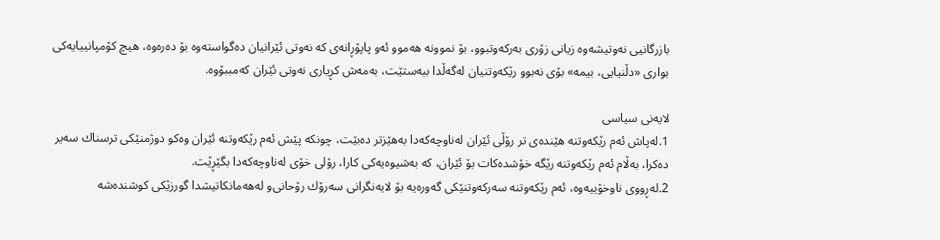بازرگانیی نه‌وتیشه‌وه‌ زیانی زۆری به‌ركه‌وتبوو، بۆ نموونه‌ هه‌موو ئه‌و پاپۆڕانه‌ی كه‌ نه‌وتی ئێرانیان ده‌گواسته‌وه‌ بۆ ده‌ره‌وه‌، هیچ كۆمپانییایه‌كی بواری «دڵنیایی، بیمه‌» بۆی نه‌بوو رێكه‌وتنیان له‌گه‌ڵدا ببه‌ستێت، به‌مه‌ش كڕیاری نه‌وتی ئێران كه‌مببۆوه‌.

لایه‌نی سیاسی
1.له‌پاش ئه‌م رێكه‌وتنه‌ هێنده‌ی تر رۆڵی ئێران له‌ناوچه‌كه‌دا به‌هێزتر ده‌بێت، چونكه‌ پێش ئه‌م رێكه‌وتنه‌ ئێران وه‌كو دوژمنێكی ترسناك سه‌یر ده‌كرا، به‌ڵام ئه‌م رێكه‌وتنه‌ رێگه‌ خۆشده‌كات بۆ ئێران، كه‌ به‌شیوه‌یه‌كی كارا، رۆلی خۆی له‌ناوچه‌كه‌دا بگێڕێت.
2.له‌ڕووی ناوخۆییه‌وه‌، ئه‌م رێكه‌وتنه‌ سه‌ركه‌وتنێكی گه‌وره‌یه‌ بۆ لایه‌نگرانی سه‌رۆك رۆحانی‌و له‌هه‌مانكاتیشدا گورزێكی كوشنده‌شه‌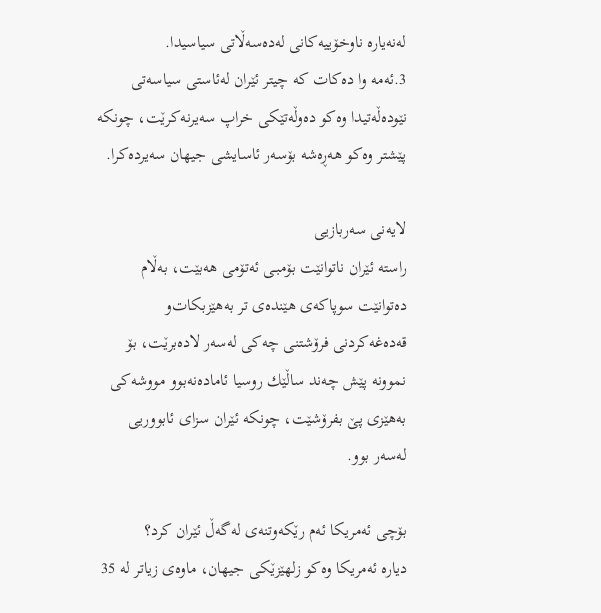له‌نه‌یاره‌ ناوخۆییه‌كانی له‌ده‌سه‌ڵاتی سیاسیدا.
3.ئه‌مه‌ وا ده‌كات كه‌ چیتر ئێران له‌ئاستی سیاسه‌تی نێوده‌ڵه‌تیدا وه‌كو ده‌وڵه‌تێكی خراپ سه‌یرنه‌كرێت، چونكه‌ پێشتر وه‌كو هه‌ڕه‌شه‌ بۆسه‌ر ئاسایشی جیهان سه‌یرده‌كرا.

لایه‌نی سه‌ربازیی
راسته‌ ئێران ناتوانێت بۆمبـی ئه‌تۆمی هه‌بێت، به‌ڵام ده‌توانێت سوپاكه‌ی هێنده‌ی تر به‌هێزبكات‌و قه‌ده‌غه‌كردنی فرۆشتنی چه‌كی له‌سه‌ر لاده‌برێت، بۆ نموونه‌ پێش چه‌ند ساڵێك روسیا ئاماده‌نه‌بوو مووشه‌كی به‌هێزی پێ بفرۆشێت، چونكه‌ ئێران سزای ئابووریی له‌سه‌ر بوو.

بۆچی ئه‌مریكا ئه‌م رێكه‌وتنه‌ی له‌گه‌ڵ ئێران كرد؟
دیاره‌ ئه‌مریكا وه‌كو زلهێزێكی جیهان، ماوه‌ی زیاتر له‌ 35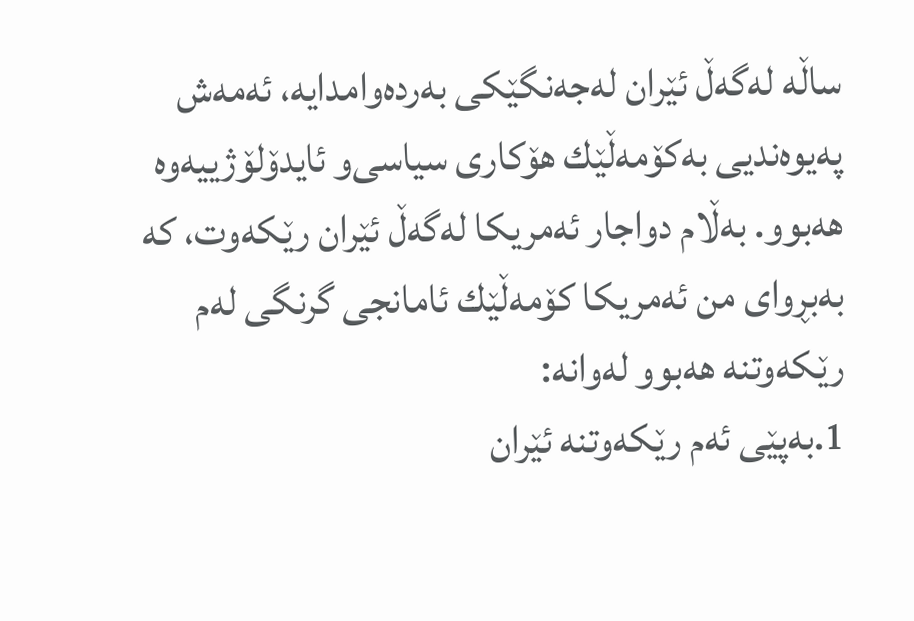ساڵه‌ له‌گه‌ڵ ئێران له‌جه‌نگێكی به‌رده‌وامدایه‌، ئه‌مه‌ش په‌یوه‌ندیی به‌كۆمه‌ڵێك هۆكاری سیاسی‌و ئایدۆلۆژییه‌وه‌ هه‌بوو. به‌ڵام دواجار ئه‌مریكا له‌گه‌ڵ ئێران رێكه‌وت، كه‌ به‌بڕوای من ئه‌مریكا كۆمه‌ڵێك ئامانجی گرنگی له‌م رێكه‌وتنه‌ هه‌بوو له‌وانه‌:
1.به‌پێی ئه‌م رێكه‌وتنه‌ ئێران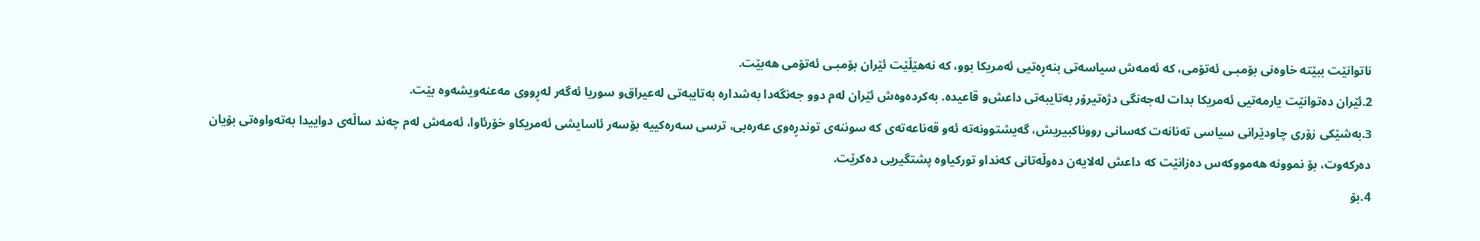ناتوانێت ببێته‌ خاوه‌نی بۆمبـی ئه‌تۆمی، كه‌ ئه‌مه‌ش سیاسه‌تی بنه‌ڕه‌تیی ئه‌مریكا بوو، كه‌ نه‌هێڵێت ئێران بۆمبـی ئه‌تۆمی هه‌بێت.
2.ئێران ده‌توانێت یارمه‌تیی ئه‌مریكا بدات له‌جه‌نگی دژه‌تیرۆر به‌تایبه‌تی داعش‌و قاعیده‌. به‌كرده‌وه‌ش ئێران له‌م دوو جه‌نگه‌دا به‌شداره‌ به‌تایبه‌تی له‌عیراق‌و سوریا ئه‌گه‌ر له‌ڕووی مه‌عنه‌ویشه‌وه‌ بێت.
3.به‌شێكی زۆری چاودێرانی سیاسی ته‌نانه‌ت كه‌سانی رووناكبیریش، گه‌یشتوونه‌ته‌ ئه‌و قه‌ناعه‌ته‌ی كه‌ سوننه‌ی توندڕه‌وی عه‌ره‌بی، ترسی سه‌ره‌كییه‌ بۆسه‌ر ئاسایشی ئه‌مریكاو خۆرئاوا، ئه‌مه‌ش له‌م چه‌ند ساڵه‌ی دواییدا به‌ته‌واوه‌تی بۆیان ده‌ركه‌وت، بۆ نموونه‌ هه‌مووكه‌س ده‌زانێت كه‌ داعش له‌لایه‌ن ده‌وڵه‌تانی كه‌نداو توركیاوه‌ پشتگیریی ده‌كرێت.
4.بۆ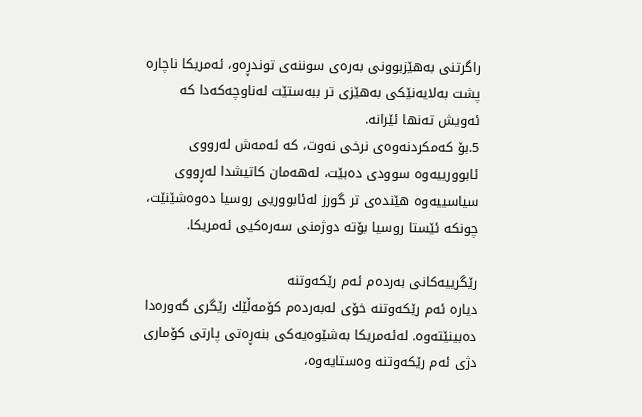راگرتنی به‌هێزبوونی به‌ره‌ی سوننه‌ی توندڕه‌و، ئه‌مریكا ناچاره‌ پشت به‌لایه‌نێكی به‌هێزی تر ببه‌ستێت له‌ناوچه‌كه‌دا كه‌ ئه‌ویش ته‌نها ئێرانه‌.
5.بۆ كه‌مكردنه‌وه‌ی نرخی نه‌وت، كه‌ ئه‌مه‌ش له‌رووی ئابوورییه‌وه‌ سوودی ده‌بێت، له‌هه‌مان كاتیشدا له‌ڕووی سیاسییه‌وه‌ هێنده‌ی تر گورز له‌ئابووریی روسیا ده‌وه‌شێنێت، چونكه‌ ئێستا روسیا بۆته‌ دوژمنی سه‌ره‌كیی ئه‌مریكا.

رێگرییه‌كانی به‌رده‌م ئه‌م رێكه‌وتنه‌
دیاره‌ ئه‌م رێكه‌وتنه‌ خۆی له‌به‌رده‌م كۆمه‌ڵێك رێگری گه‌وره‌دا ده‌بینێته‌وه‌. له‌ئه‌مریكا به‌شێوه‌یه‌كی بنه‌ڕه‌تی پارتی كۆماری دژی ئه‌م رێكه‌وتنه‌ وه‌ستایه‌وه‌،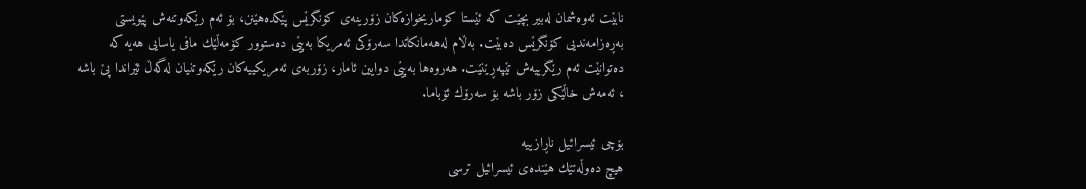نابێت ئه‌وه‌شمان له‌بیر بچێت كه‌ ئێستا كۆماریخوازه‌كان زۆرینه‌ی كۆنگرێس پێكده‌هێنن، بۆ ئه‌م رێكه‌وتنه‌ش پێویستی به‌ڕه‌زامه‌ندیی كۆنگرێس ده‌بێت. به‌ڵام له‌هه‌مانكاتدا سه‌رۆكی ئه‌مریكا به‌پێی ده‌ستوور كۆمه‌ڵێك مافی یاسایی هه‌یه‌ كه‌ ده‌توانێت ئه‌م رێگرییه‌ش تێپه‌ڕێنێت. هه‌روه‌ها به‌پێی دوایین ئامار، زۆربه‌ی ئه‌مریكییه‌كان رێكه‌وتنیان له‌گه‌ڵ ئێراندا پێ باشه‌ ، ئه‌مه‌ش خاڵێكی زۆر باشه‌ بۆ سه‌رۆك ئۆباما.

بۆچی ئیسرائیل ناڕازییه‌
هیچ ده‌وڵه‌تێك هێنده‌ی ئیسرائیل ترسی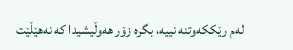له‌م رێككه‌وتنه‌ نییه‌، بگره‌ زۆر هه‌وڵیشیدا كه‌ نه‌هێڵێت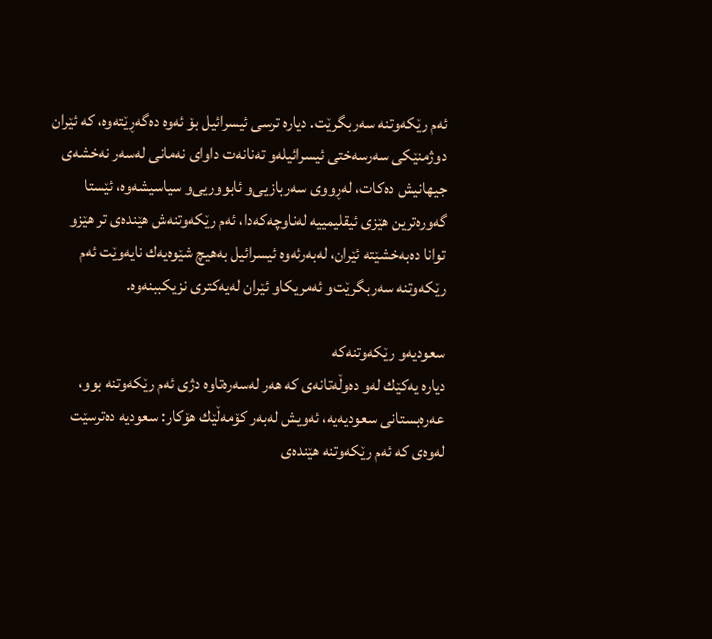ئه‌م رێكه‌وتنه‌ سه‌ربگرێت. دیاره‌ ترسی ئیسرائیل بۆ ئه‌وه‌ ده‌گه‌ڕێته‌وه‌، كه‌ ئێران دوژمنێكی سه‌رسه‌ختی ئیسرائیله‌و ته‌نانه‌ت داوای نه‌مانی له‌سه‌ر نه‌خشه‌ی جیهانیش ده‌كات، له‌ڕووی سه‌ربازیی‌و ئابووریی‌و سیاسیشه‌وه‌، ئێستا گه‌وره‌ترین هێزی ئیقلیمییه‌ له‌ناوچه‌كه‌دا، ئه‌م رێكه‌وتنه‌ش هێنده‌ی تر هێزو توانا ده‌به‌خشێته‌ ئێران، له‌به‌رئه‌وه‌ ئیسرائیل به‌هیچ شێوه‌یه‌ك نایه‌وێت ئه‌م رێكه‌وتنه‌ سه‌ربگرێت‌و ئه‌مریكاو ئێران له‌یه‌كتری نزیكببنه‌وه‌.

سعودیه‌و رێكه‌وتنه‌كه‌
دیاره‌ یه‌كێك له‌و ده‌وڵه‌تانه‌ی كه‌ هه‌ر له‌سه‌ره‌تاوه‌ دژی ئه‌م رێكه‌وتنه‌ بوو، عه‌ره‌بستانی سعودیه‌یه‌، ئه‌ویش له‌به‌ر كۆمه‌ڵێك هۆكار: سعودیه‌ ده‌ترسێت له‌وه‌ی كه‌ ئه‌م رێكه‌وتنه‌ هێنده‌ی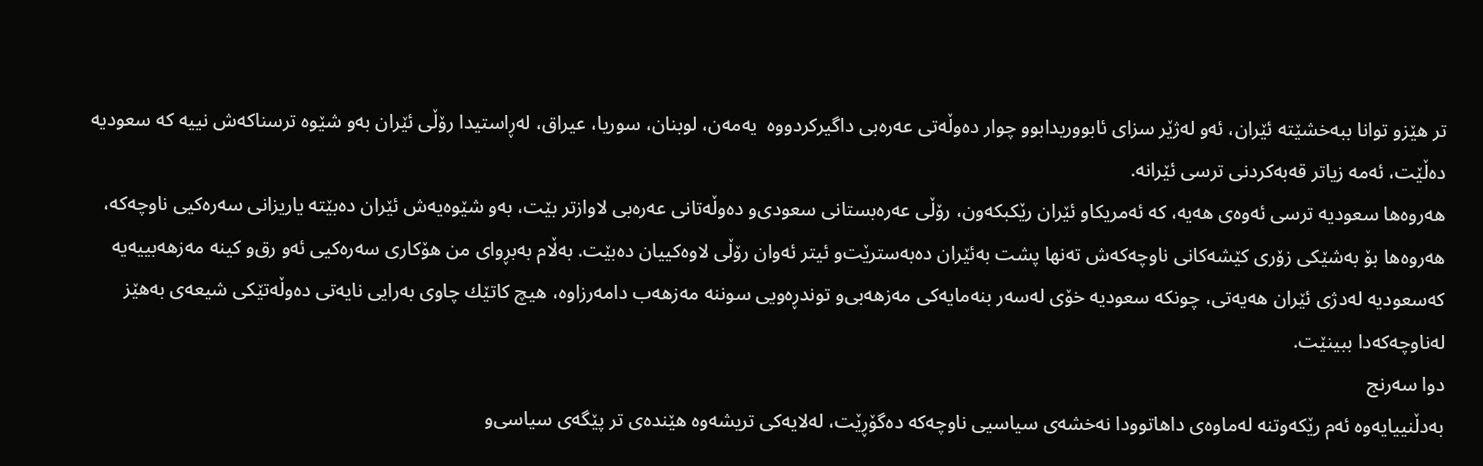تر هێزو توانا ببه‌خشێته‌ ئێران، ئه‌و له‌ژێر سزای ئابووریدابوو چوار ده‌وڵه‌تی عه‌ره‌بی داگیركردووه‌  یه‌مه‌ن، لوبنان، سوریا، عیراق، له‌ڕاستیدا رۆڵی ئێران به‌و شێوه‌ ترسناكه‌ش نییه‌ كه‌ سعودیه‌ ده‌ڵێت، ئه‌مه‌ زیاتر قه‌به‌كردنی ترسی ئێرانه‌.
هه‌روه‌ها سعودیه‌ ترسی ئه‌وه‌ی هه‌یه‌، كه‌ ئه‌مریكاو ئێران رێكبكه‌ون، رۆڵی عه‌ره‌بستانی سعودی‌و ده‌وڵه‌تانی عه‌ره‌بی لاوازتر بێت، به‌و شێوه‌یه‌ش ئێران ده‌بێته‌ یاریزانی سه‌ره‌كیی ناوچه‌كه‌، هه‌روه‌ها بۆ به‌شێكی زۆری كێشه‌كانی ناوچه‌كه‌ش ته‌نها پشت به‌ئێران ده‌به‌سترێت‌و ئیتر ئه‌وان رۆڵی لاوه‌كییان ده‌بێت. به‌ڵام به‌بڕوای من هۆكاری سه‌ره‌كیی ئه‌و رق‌و كینه‌ مه‌زهه‌بییه‌یه‌ كه‌سعودیه‌ له‌دژی ئێران هه‌یه‌تی، چونكه‌ سعودیه‌ خۆی له‌سه‌ر بنه‌مایه‌كی مه‌زهه‌بی‌و توندڕه‌ویی سوننه‌ مه‌زهه‌ب دامه‌رزاوه‌، هیچ كاتێك چاوی به‌رایی نایه‌تی ده‌وڵه‌تێكی شیعه‌ی به‌هێز له‌ناوچه‌كه‌دا ببینێت.
دوا سه‌رنج
به‌دڵنییایه‌وه‌ ئه‌م رێكه‌وتنه‌ له‌ماوه‌ی داهاتوودا نه‌خشه‌ی سیاسیی ناوچه‌كه‌ ده‌گۆڕێت، له‌لایه‌كی تریشه‌وه‌ هێنده‌ی تر پێگه‌ی سیاسی‌و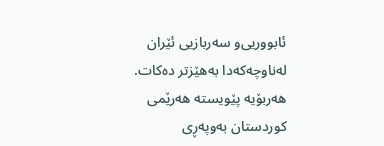ئابووریی‌و سه‌ربازیی ئێران له‌ناوچه‌كه‌دا به‌هێزتر ده‌كات. هه‌ربۆیه‌ پێویسته‌ هه‌رێمی كوردستان به‌وپه‌ڕی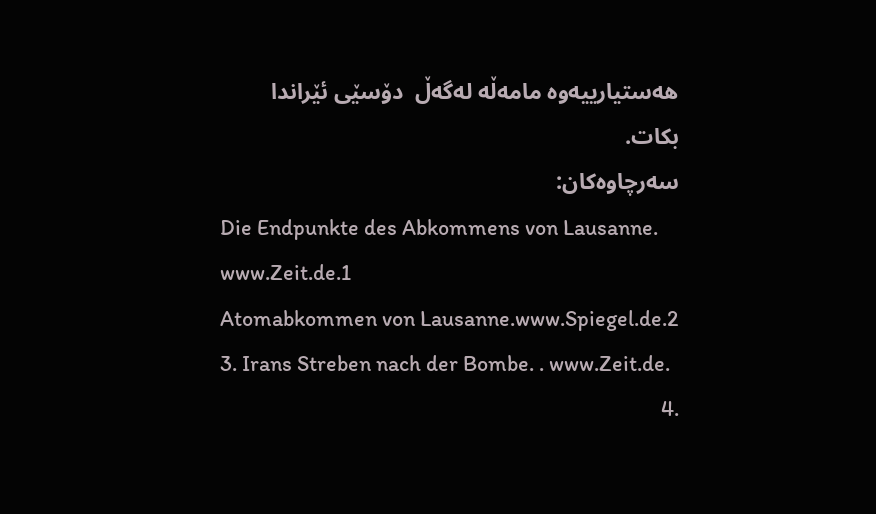هه‌ستیارییه‌وه‌ مامه‌ڵه‌ له‌گه‌ڵ  دۆسێی ئێراندا بكات.
سه‌رچاوه‌كان:
Die Endpunkte des Abkommens von Lausanne. www.Zeit.de.1
Atomabkommen von Lausanne.www.Spiegel.de.2
3. Irans Streben nach der Bombe. . www.Zeit.de.
.4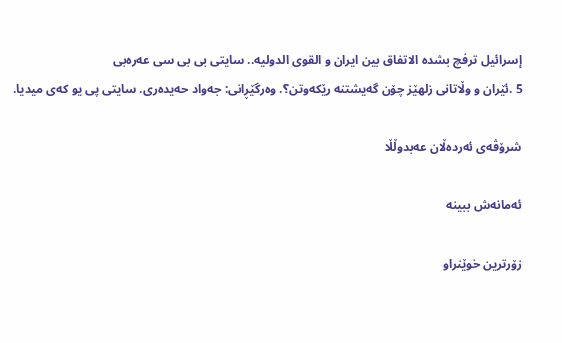إسرائیل ترفچ بشده‌ الاتفاق بین ایران و القوی‌ الدولیه‌.. سایتی بی بی سی عه‌ره‌بی
5 .ئێران و وڵاتانی زلهێز چۆن گه‌یشتنه‌ رێكه‌وتن؟. وه‌رگێڕانی: جه‌واد حه‌یده‌ری. سایتی پی یو كه‌ی میدیا.

شرۆڤه‌ی ئه‌رده‌ڵان عه‌بدوڵڵا

ئەمانەش ببینە

زۆرترین خوێنراو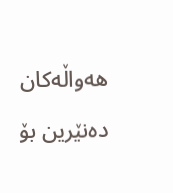هەواڵەکان دەنێرین بۆ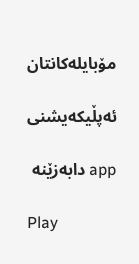مۆبایلەکانتان

ئەپڵیکەیشنی

app دابەزێنە

Play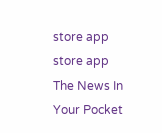store app store app
The News In Your Pocket